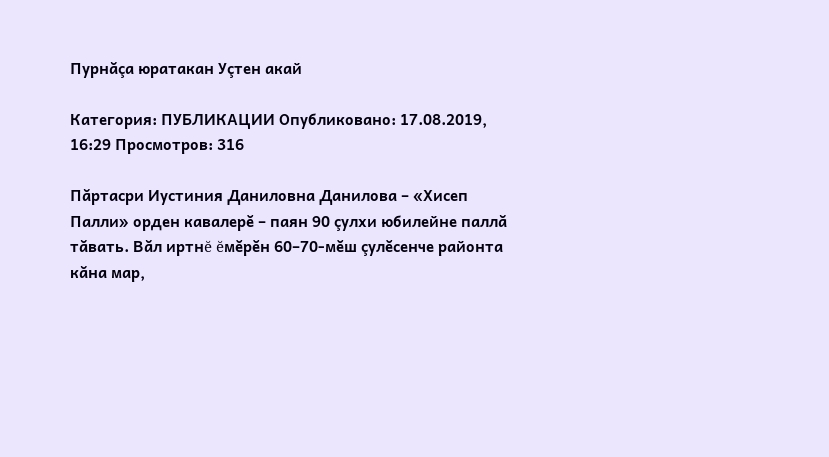Пурнăçа юратакан Уçтен акай

Категория: ПУБЛИКАЦИИ Опубликовано: 17.08.2019, 16:29 Просмотров: 316

Пăртасри Иустиния Даниловна Данилова – «Хисеп Палли» орден кавалерĕ – паян 90 çулхи юбилейне паллă тăвать. Вăл иртнĕ ĕмĕрĕн 60–70-мĕш çулĕсенче районта кăна мар,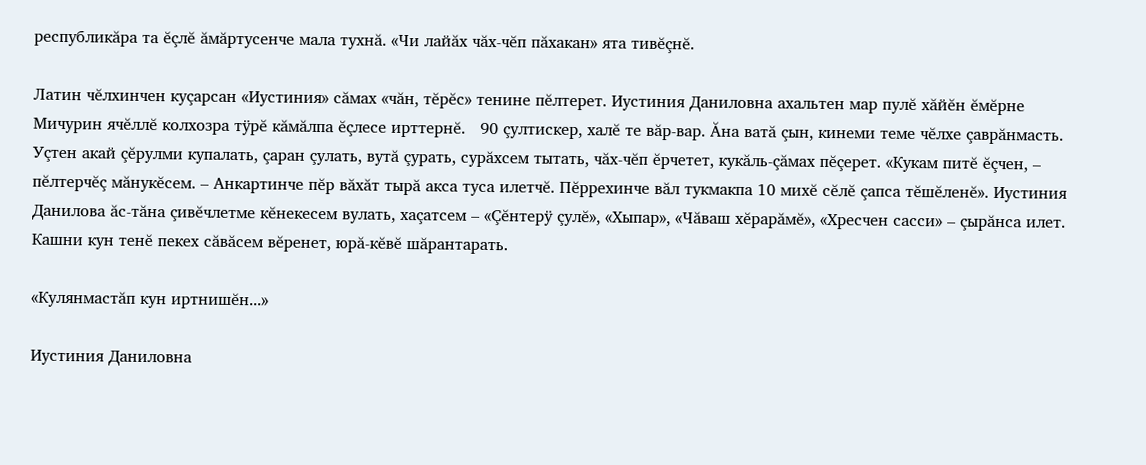республикăра та ĕçлĕ ăмăртусенче мала тухнă. «Чи лайăх чăх-чĕп пăхакан» ята тивĕçнĕ.

Латин чĕлхинчен куçарсан «Иустиния» сăмах «чăн, тĕрĕс» тенине пĕлтерет. Иустиния Даниловна ахальтен мар пулĕ хăйĕн ĕмĕрне Мичурин ячĕллĕ колхозра тÿрĕ кăмăлпа ĕçлесе ирттернĕ.   90 çултискер, халĕ те вăр-вар. Ăна ватă çын, кинеми теме чĕлхе çаврăнмасть. Уçтен акай çĕрулми купалать, çаран çулать, вутă çурать, сурăхсем тытать, чăх-чĕп ĕрчетет, кукăль-çăмах пĕçерет. «Кукам питĕ ĕçчен, – пĕлтерчĕç мăнукĕсем. – Анкартинче пĕр вăхăт тырă акса туса илетчĕ. Пĕррехинче вăл тукмакпа 10 михĕ сĕлĕ çапса тĕшĕленĕ». Иустиния Данилова ăс-тăна çивĕчлетме кĕнекесем вулать, хаçатсем – «Çĕнтерÿ çулĕ», «Хыпар», «Чăваш хĕрарăмĕ», «Хресчен сасси» – çырăнса илет. Кашни кун тенĕ пекех сăвăсем вĕренет, юрă-кĕвĕ шăрантарать.

«Кулянмастăп кун иртнишĕн...»

Иустиния Даниловна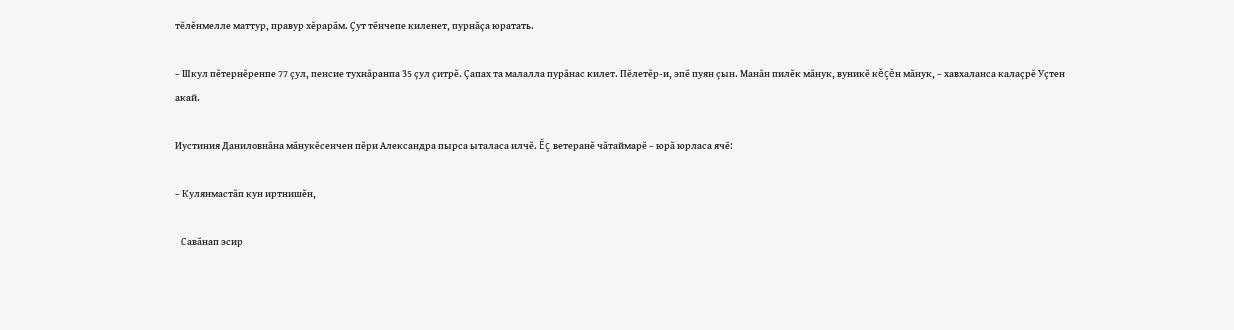тĕлĕнмелле маттур, правур хĕрарăм. Çут тĕнчепе киленет, пурнăçа юратать.

– Шкул пĕтернĕренпе 77 çул, пенсие тухнăранпа 35 çул çитрĕ. Çапах та малалла пурăнас килет. Пĕлетĕр-и, эпĕ пуян çын. Манăн пилĕк мăнук, вуникĕ кĕçĕн мăнук, – хавхаланса калаçрĕ Уçтен акай.

Иустиния Даниловнăна мăнукĕсенчен пĕри Александра пырса ыталаса илчĕ. Ĕç ветеранĕ чăтаймарĕ – юрă юрласа ячĕ:

– Кулянмастăп кун иртнишĕн,

   Савăнап эсир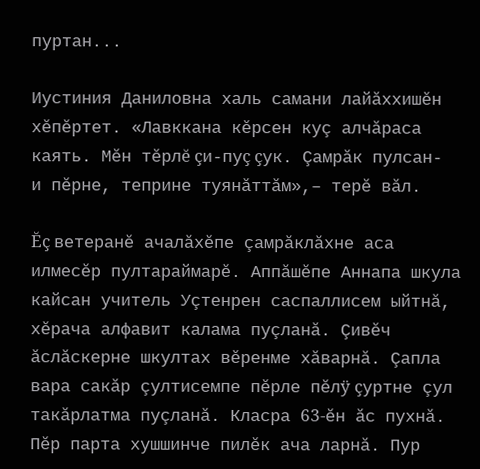пуртан...

Иустиния Даниловна халь самани лайăххишĕн хĕпĕртет. «Лавккана кĕрсен куç алчăраса каять. Мĕн тĕрлĕ çи-пуç çук. Çамрăк пулсан-и пĕрне, теприне туянăттăм»,– терĕ вăл.

Ĕç ветеранĕ ачалăхĕпе çамрăклăхне аса илмесĕр пултараймарĕ. Аппăшĕпе Аннапа шкула кайсан учитель Уçтенрен саспаллисем ыйтнă, хĕрача алфавит калама пуçланă. Çивĕч ăслăскерне шкултах вĕренме хăварнă. Çапла вара сакăр çултисемпе пĕрле пĕлÿ çуртне çул такăрлатма пуçланă. Класра 63-ĕн ăс пухнă. Пĕр парта хушшинче пилĕк ача ларнă. Пур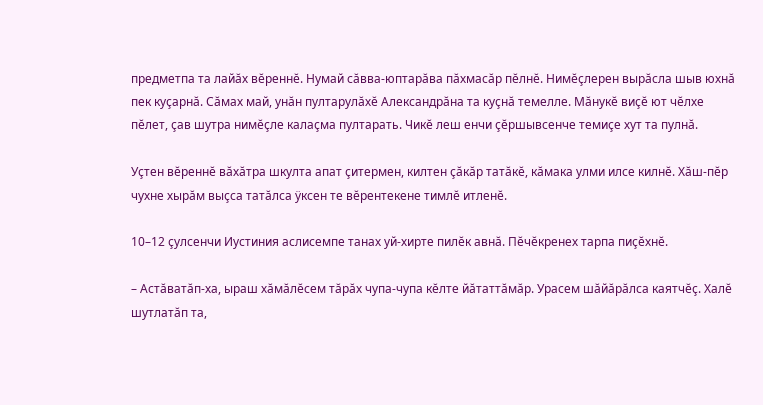предметпа та лайăх вĕреннĕ. Нумай сăвва-юптарăва пăхмасăр пĕлнĕ. Нимĕçлерен вырăсла шыв юхнă пек куçарнă. Сăмах май, унăн пултарулăхĕ Александрăна та куçнă темелле. Мăнукĕ виçĕ ют чĕлхе пĕлет, çав шутра нимĕçле калаçма пултарать. Чикĕ леш енчи çĕршывсенче темиçе хут та пулнă.

Уçтен вĕреннĕ вăхăтра шкулта апат çитермен, килтен çăкăр татăкĕ, кăмака улми илсе килнĕ. Хăш-пĕр чухне хырăм выçса татăлса ÿксен те вĕрентекене тимлĕ итленĕ.

10–12 çулсенчи Иустиния аслисемпе танах уй-хирте пилĕк авнă. Пĕчĕкренех тарпа пиçĕхнĕ.

– Астăватăп-ха, ыраш хăмăлĕсем тăрăх чупа-чупа кĕлте йăтаттăмăр. Урасем шăйăрăлса каятчĕç. Халĕ шутлатăп та,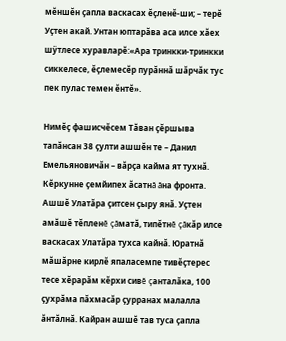мĕншĕн çапла васкасах ĕçленĕ-ши; – терĕ Уçтен акай. Унтан юптарăва аса илсе хăех шÿтлесе хуравларĕ:«Ара тринкки-тринкки сиккелесе, ĕçлемесĕр пурăннă шăрчăк тус пек пулас темен ĕнтĕ».

Нимĕç фашисчĕсем Тăван çĕршыва тапăнсан 38 çулти ашшĕн те – Данил Емельяновичăн – вăрçа кайма ят тухнă. Кĕркунне çемйипех ăсатнă ăна фронта. Ашшĕ Улатăра çитсен çыру янă. Уçтен амăшĕ тĕпленĕ çăматă, типĕтнĕ çăкăр илсе васкасах Улатăра тухса кайнă. Юратнă мăшăрне кирлĕ япаласемпе тивĕçтерес тесе хĕрарăм кĕрхи сивĕ çанталăка, 100 çухрăма пăхмасăр çурранах малалла ăнтăлнă. Кайран ашшĕ тав туса çапла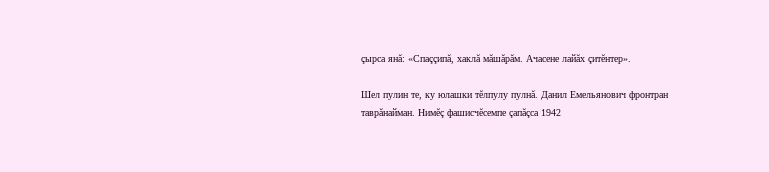çырса янă: «Спаççипă, хаклă мăшăрăм. Ачасене лайăх çитĕнтер».

Шел пулин те, ку юлашки тĕлпулу пулнă. Данил Емельянович фронтран таврăнайман. Нимĕç фашисчĕсемпе çапăçса 1942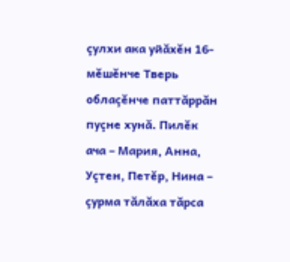çулхи ака уйăхĕн 16-мĕшĕнче Тверь облаçĕнче паттăррăн пуçне хунă. Пилĕк ача – Мария, Анна, Уçтен, Петĕр, Нина – çурма тăлăха тăрса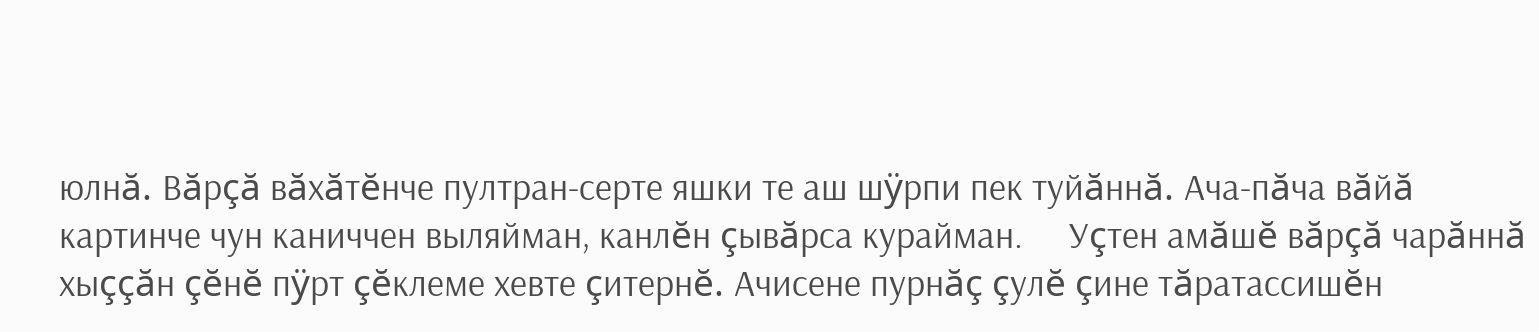юлнă. Вăрçă вăхăтĕнче пултран-серте яшки те аш шÿрпи пек туйăннă. Ача-пăча вăйă картинче чун каниччен выляйман, канлĕн çывăрса курайман.     Уçтен амăшĕ вăрçă чарăннă хыççăн çĕнĕ пÿрт çĕклеме хевте çитернĕ. Ачисене пурнăç çулĕ çине тăратассишĕн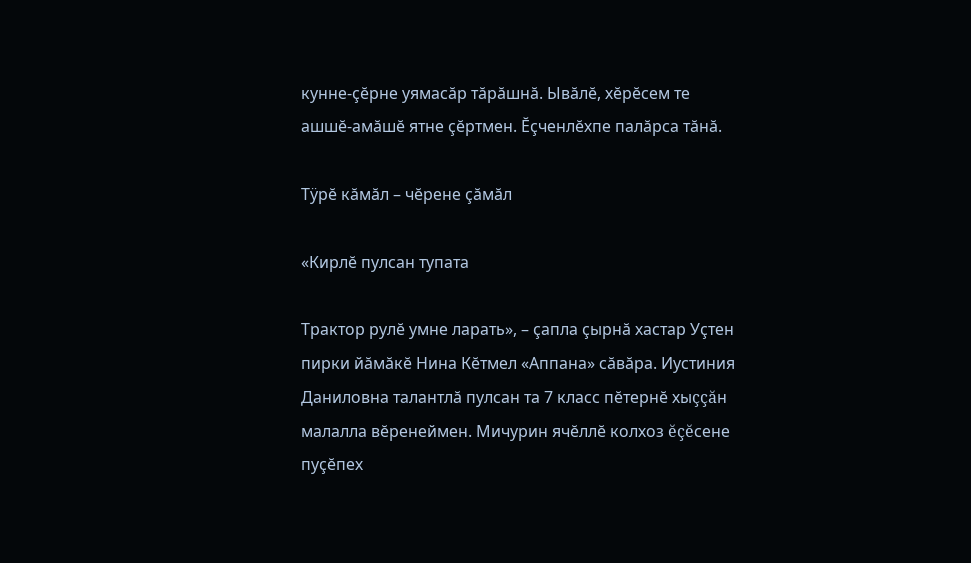кунне-çĕрне уямасăр тăрăшнă. Ывăлĕ, хĕрĕсем те ашшĕ-амăшĕ ятне çĕртмен. Ĕçченлĕхпе палăрса тăнă.

Тÿрĕ кăмăл – чĕрене çăмăл

«Кирлĕ пулсан тупата

Трактор рулĕ умне ларать», – çапла çырнă хастар Уçтен пирки йăмăкĕ Нина Кĕтмел «Аппана» сăвăра. Иустиния Даниловна талантлă пулсан та 7 класс пĕтернĕ хыççăн малалла вĕренеймен. Мичурин ячĕллĕ колхоз ĕçĕсене пуçĕпех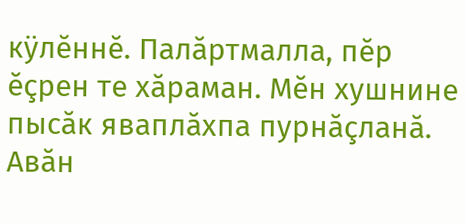кÿлĕннĕ. Палăртмалла, пĕр ĕçрен те хăраман. Мĕн хушнине пысăк яваплăхпа пурнăçланă. Авăн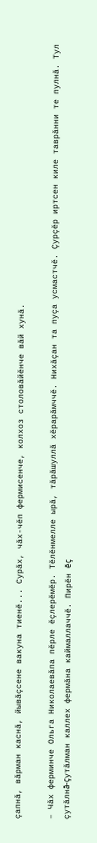çапнă, вăрман каснă, йывăçсене вакуна тиенĕ... Сурăх, чăх-чĕп фермисенче, колхоз столовăйĕнче вăй хунă.

– Чăх ферминче Ольга Николаевăпа пĕрле ĕçлерĕмĕр. Тĕлĕнмелле ырă, тăрăшуллă хĕрарăмччĕ. Нихăçан та пуçа усмастчĕ. Çурçĕр иртсен киле таврăнни те пулнă. Тул çутăлнă-çутăлман каллех фермăна каймаллаччĕ. Пирĕн ĕç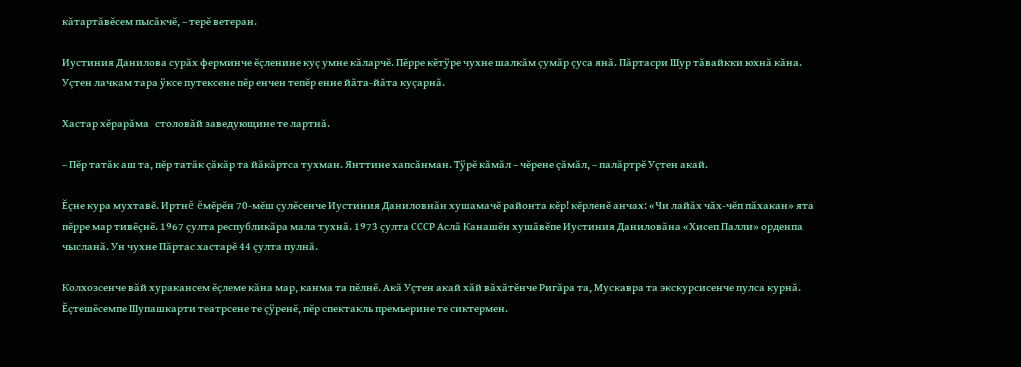кăтартăвĕсем пысăкчĕ, – терĕ ветеран.

Иустиния Данилова сурăх ферминче ĕçленине куç умне кăларчĕ. Пĕрре кĕтÿре чухне шалкăм çумăр çуса янă. Пăртасри Шур тăвайкки юхнă кăна. Уçтен лачкам тара ÿксе путексене пĕр енчен тепĕр енне йăта-йăта куçарнă.

Хастар хĕрарăма   столовăй заведующине те лартнă.

– Пĕр татăк аш та, пĕр татăк çăкăр та йăкăртса тухман. Янттине хапсăнман. Тÿрĕ кăмăл – чĕрене çăмăл, – палăртрĕ Уçтен акай.

Ĕçне кура мухтавĕ. Иртнĕ ĕмĕрĕн 70-мĕш çулĕсенче Иустиния Даниловнăн хушамачĕ районта кĕр! кĕрленĕ анчах: «Чи лайăх чăх-чĕп пăхакан» ята пĕрре мар тивĕçнĕ. 1967 çулта республикăра мала тухнă. 1973 çулта СССР Аслă Канашĕн хушăвĕпе Иустиния Даниловăна «Хисеп Палли» орденпа чысланă. Ун чухне Пăртас хастарĕ 44 çулта пулнă.

Колхозсенче вăй хуракансем ĕçлеме кăна мар, канма та пĕлнĕ. Акă Уçтен акай хăй вăхăтĕнче Ригăра та, Мускавра та экскурсисенче пулса курнă. Ĕçтешĕсемпе Шупашкарти театрсене те çÿренĕ, пĕр спектакль премьерине те сиктермен.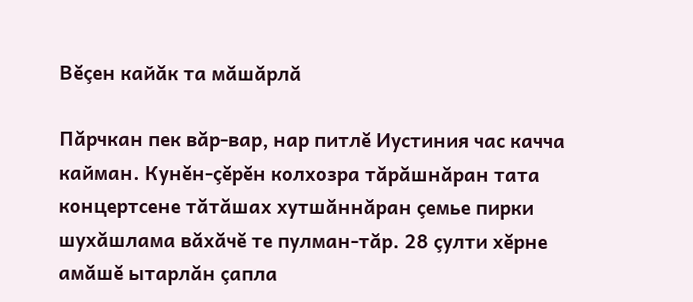Вĕçен кайăк та мăшăрлă

Пăрчкан пек вăр-вар, нар питлĕ Иустиния час качча кайман. Кунĕн-çĕрĕн колхозра тăрăшнăран тата концертсене тăтăшах хутшăннăран çемье пирки шухăшлама вăхăчĕ те пулман-тăр. 28 çулти хĕрне амăшĕ ытарлăн çапла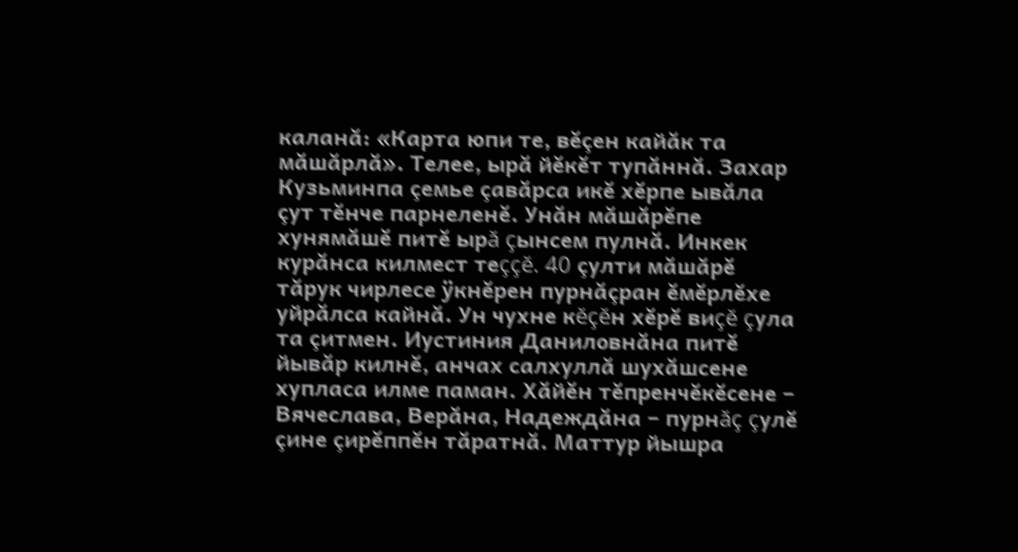каланă: «Карта юпи те, вĕçен кайăк та мăшăрлă». Телее, ырă йĕкĕт тупăннă. Захар Кузьминпа çемье çавăрса икĕ хĕрпе ывăла çут тĕнче парнеленĕ. Унăн мăшăрĕпе хунямăшĕ питĕ ырă çынсем пулнă. Инкек курăнса килмест теççĕ. 40 çулти мăшăрĕ тăрук чирлесе ÿкнĕрен пурнăçран ĕмĕрлĕхе уйрăлса кайнă. Ун чухне кĕçĕн хĕрĕ виçĕ çула та çитмен. Иустиния Даниловнăна питĕ йывăр килнĕ, анчах салхуллă шухăшсене хупласа илме паман. Хăйĕн тĕпренчĕкĕсене – Вячеслава, Верăна, Надеждăна – пурнăç çулĕ çине çирĕппĕн тăратнă. Маттур йышра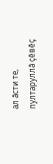ал ăсти те, пултаруллă çĕвĕç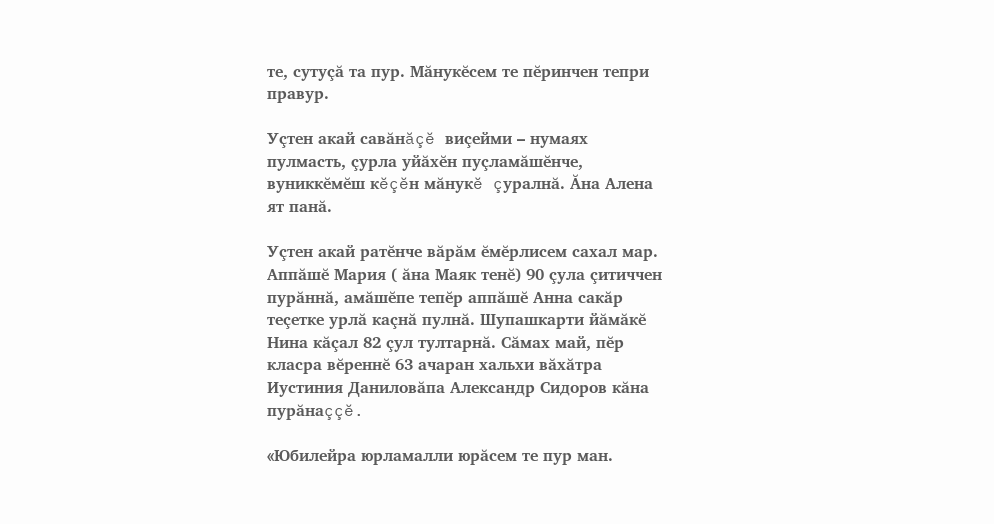те, сутуçă та пур. Мăнукĕсем те пĕринчен тепри правур.

Уçтен акай савăнăçĕ виçейми – нумаях пулмасть, çурла уйăхĕн пуçламăшĕнче, вуниккĕмĕш кĕçĕн мăнукĕ çуралнă. Ăна Алена ят панă.

Уçтен акай ратĕнче вăрăм ĕмĕрлисем сахал мар. Аппăшĕ Мария ( ăна Маяк тенĕ) 90 çула çитиччен пурăннă, амăшĕпе тепĕр аппăшĕ Анна сакăр теçетке урлă каçнă пулнă. Шупашкарти йăмăкĕ Нина кăçал 82 çул тултарнă. Сăмах май, пĕр класра вĕреннĕ 63 ачаран хальхи вăхăтра Иустиния Даниловăпа Александр Сидоров кăна пурăнаççĕ.

«Юбилейра юрламалли юрăсем те пур ман.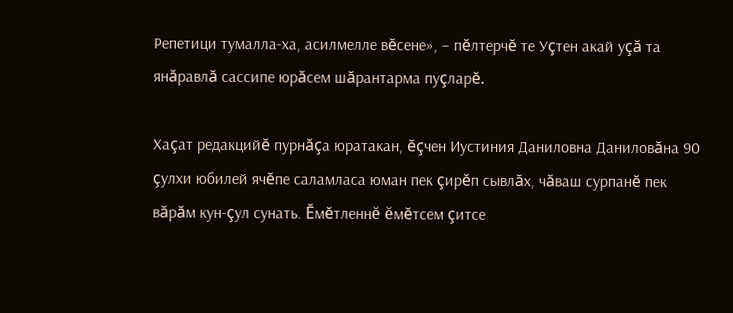Репетици тумалла-ха, асилмелле вĕсене», – пĕлтерчĕ те Уçтен акай уçă та янăравлă сассипе юрăсем шăрантарма пуçларĕ.

Хаçат редакцийĕ пурнăçа юратакан, ĕçчен Иустиния Даниловна Даниловăна 90 çулхи юбилей ячĕпе саламласа юман пек çирĕп сывлăх, чăваш сурпанĕ пек вăрăм кун-çул сунать. Ĕмĕтленнĕ ĕмĕтсем çитсе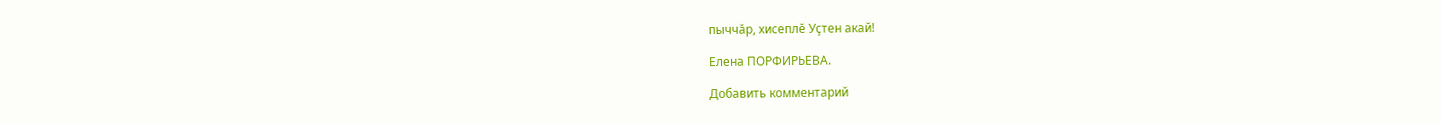пыччăр, хисеплĕ Уçтен акай!

Елена ПОРФИРЬЕВА.

Добавить комментарий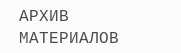АРХИВ МАТЕРИАЛОВ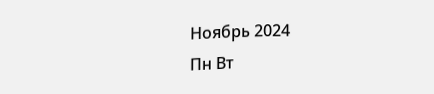Ноябрь 2024
Пн Вт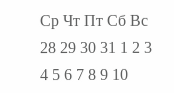Ср Чт Пт Сб Вс
28 29 30 31 1 2 3
4 5 6 7 8 9 10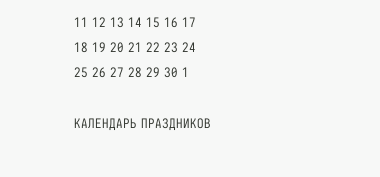11 12 13 14 15 16 17
18 19 20 21 22 23 24
25 26 27 28 29 30 1

КАЛЕНДАРЬ ПРАЗДНИКОВ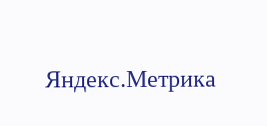Яндекс.Метрика